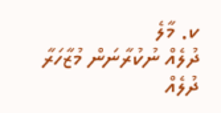ކ. މާލެ
ދުލެއް ނުކުރާނަން މުޒާހަރާ
ދުލެއް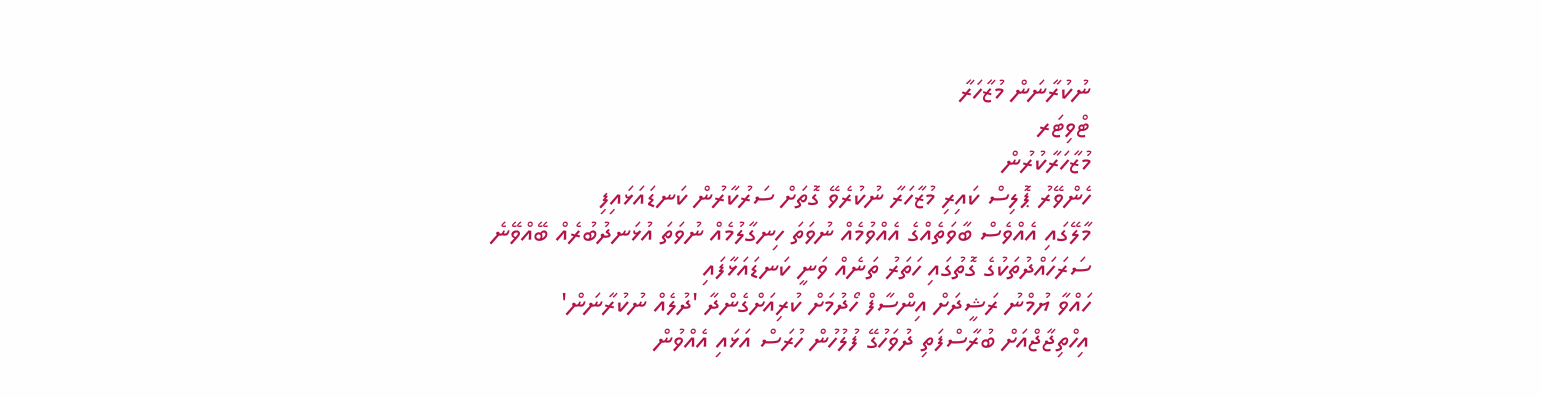ނުކުރާނަން މުޒާހަރާ
ޓްވިޓަރ
މުޒާހަރާކުރުން
ހެންވޭރު ޕޮލިސް ކައިރި މުޒާހަރާ ނުކުރެވޭ ގޮތަށް ސަރުކާރުން ކަނޑައަޅައިފި
މާލޭގައި އެއްވެސް ބާވަތެއްގެ އެއްވުމެއް ނުވަތަ ހިނގާލުމެއް ނުވަތަ އުޅަނދުބުރެއް ބޭއްވޭނެ ސަރަހައްދުތަކުގެ ގޮތުގައި ހަތަރު ތަނެއް ވަނީ ކަނޑައަޅާފައި
ހައްވާ ޔުމްނު ރަޝީދަށް އިންސާފް ހޯދުމަށް ކުރިއަށްގެންދާ 'ދުލެއް ނުކުރާނަން' އިހްތިޖާޖްއަށް ބުރާސްފަތި ދުވަހުގޭ ފުލުހުން ހުރަސް އަޅައި އެއްވުން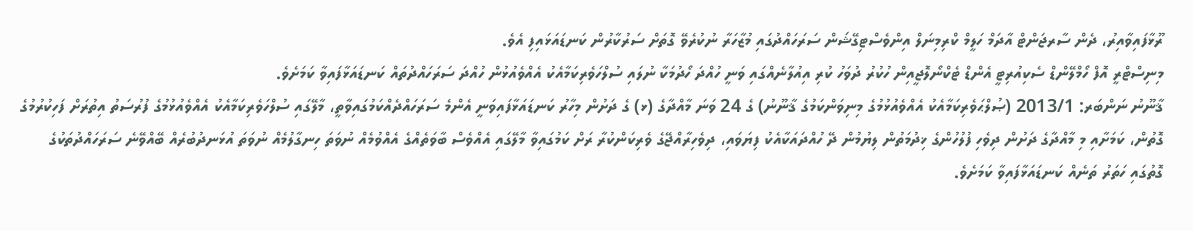ރޫޅާފައިވާއިރު، ދެން ސާރޖަންޓް އާދަމް ހަލީމް ކްރިމިނަލް އިންވެސްޓިގޭޝަން ސަރަހައްދުގައި މުޒާހަރާ ނުކުރެވޭ ގޮތަށް ސަރުކާރުން ކަނޑައަޅައިފި އެވެ.
މިނިސްޓްރީ އޮފް ހޯމްލޭންޑް ސެކިއުރިޓީ އެންޑް ޓެކްނޯލޮޖީއިން ހުކުރު ދުވަހު ކުރި އިއުލާނެއްގައި ވަނީ ހުއްދަ ހޯދުމަކާ ނުލައި ސުލްހަވެރިކަމާއެކު އެއްވެއުޅުން ހުއްދަ ސަރަހައްދުތައް ކަނޑައަޅާފައިވާ ކަމަށެވެ.
ޤާނޫނު ނަންބަރ: 2013/1 (ޞުލްޙަވެރިކަމާއެކު އެއްވެއުޅުމުގެ މިނިވަންކަމުގެ ޤާނޫނު) ގެ 24 ވަނަ މާއްދާގެ (ޅ) ގެ ދަށުން މިހާރު ކަނޑައަޅާފައިވަނީ އެންމެ ސަރަހައްދެއްކަމުގައިވާތީ، މާލޭގައި ސުލްހަވެރިކަމާއެކު އެއްވެއުޅުމުގެ ފުރުސަތު އިތުރަށް ފަހިކުރުމުގެ ގޮތުން، ކަމަށާއި މި މާއްދާގެ ދަށުން ދިވެހި ފުލުހުންގެ ޚިދުމަތުން ލިޔުމުން ދޭ ހުއްދައަކާއެކު ފިޔަވައި، ދިވެހިރާއްޖޭގެ ވެރިކަންކުރާ ރަށް ކަމުގައިވާ މާލޭގައި އެއްވެސް ބާވަތެއްގެ އެއްވުމެއް ނުވަތަ ހިނގާލުމެއް ނުވަތަ އުޅަނދުބުރެއް ބޭއްވޭނެ ސަރަހައްދުތަކުގެ ގޮތުގައި ހަތަރު ތަނެއް ކަނޑައަޅާފައިވާ ކަމަށެވެ.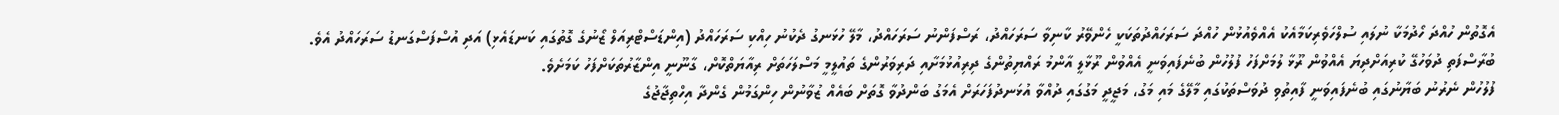އެގޮތުން ހުއްދަ ހޯދުމަކާ ނުލައި ސުލްހަވެރިކަމާއެކު އެއްވެއުޅުން ހުއްދަ ސަރަހައްދުތަކަކީ ހެންވޭރު ކާނިވާ ސަރަހައްދު، ރަސްފަންނު ސަރަހައްދު، މާލޭ ހުޅަނގު ދެކުނު ހިއްކި ސަރަހައްދު (އިންޑަސްޓްރިއަލް ޒޯނުގެ ގޮތުގައި ކަނޑައެޅި) އަދި އުސްފަސްގަނޑު ސަރަހައްދު އެވެ.
ބުރާސްފަތި ދުވަހުގޭ ކުރިއަށްދިޔަ އެއްވުން ރޫޅާ ލުމަށްފަހު ފުލުހުން ބުނެފައިވަނީ އެއްވުން ރޫޅާލީ އާންމު ރައްޔިތުންގެ ދިރިއުޅުމަށާއި ދަރިވަރުންގެ ތައުލީމީ މަސްލަހަތަށް ރިއާޔަތްކޮށް، ގާނޫނީ އިންޒާރުތަކަށްފަހު ކަމަށެވެ.
ފުލުހުން ނެރުނު ބަޔާނުގައި ބުނެފައިވަނީ ފާއިތުވި ދުވަސްތަކުގައި މާލޭގެ މައި މަގު، މަޖީދީ މަގުގައި ދުއްވާ އުޅަނދުފަހަރަށް އެމަގު ބަންދުވާ ގޮތަށް ބައެއް ޒުވާނުން ހިންގަމުން ގެންދާ އިހްތިޖާޖުގެ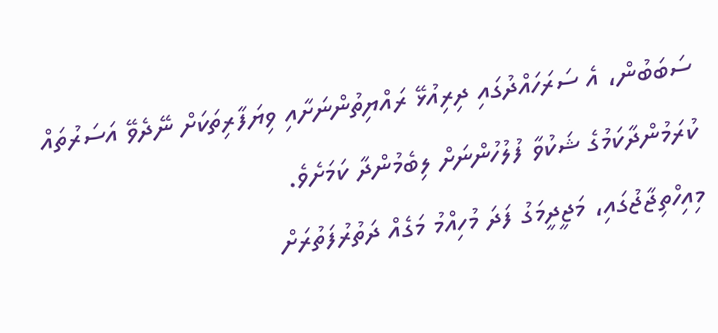ސަބަބުން، އެ ސަރަހައްދުގައި ދިރިއުޅޭ ރައްޔިތުންނަށާއި ވިޔަފާރިތަކަށް ނޭދެވޭ އަސަރުތައް ކުރަމުންދާކަމުގެ ޝަކުވާ ފުލުހުންނަށް ލިބެމުންދާ ކަމަށެވެ.
މިއިހްތިޖާޖުގައި، މަޖީދީމަގު ފަދަ މުހިއްމު މަގެއް ދަތުރުފަތުރަށް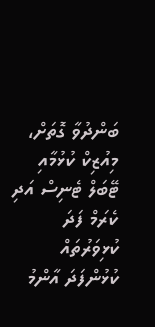ބަންދުވާ ގޮތަށް، މިއުޒިކް ކުޅުމާއި ޓޭބަލް ޓެނިސް އަދި ކެރަމް ފަދަ ކުޅިވަރުތައް ކުޅުންފަދަ އާންމު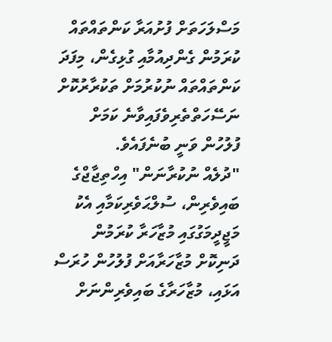މަސްލަހަތަށް ފުށުއަރާ ކަންތައްތައް ކުރަމުން ގެންދިއުމާއި ގުޅިގެން، މިފަދަ ކަންތައްތައް ނުކުރުމަށް ތަކުރާރުކޮށް ނަސޭހަތްތެރިވެފައިވާނެ ކަމަށް ފުލުހުން ވަނީ ބުނެފައެވެ.
"ދުލެއް ނުކުރާނަން" އިހްތިޖާޖްގެ ބައިވެރިން، ސުލްޙަވެރިކަމާއި އެކު މަޖީދީމަގުގައި މުޒާހަރާ ކުރަމުން ދަނިކޮށް މުޒާހަރާއަށް ފުލުހުން ހުރަސް އަޅައި، މުޒާހަރާގެ ބައިވެރިންނަށް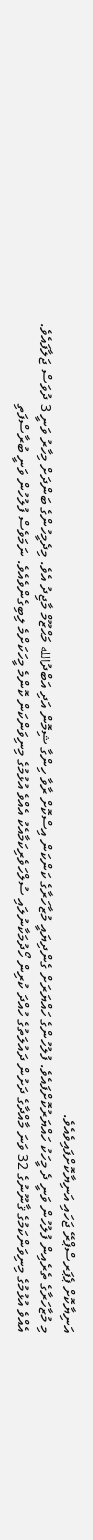އަނިޔާކޮށް ޕެޕަރސްޕްރޭ ޖަހައި އަނިޔާކޮށްފައިވެއެވެ.
މި މުޒާހަރާގެ ތެރެއިން ފުލުހުން ވަނީ ދެ މީހަކު ހައްޔަރުކޮށްފައެވެ. ފުލުހުންގެ ހައްޔަރަށް ގެންދިޔައީ މުޒާހަރާގެ ކަންކަން އިސްކޮށް ރާވާ ހިންގާ ޝިމޮން އަދި އަބްދުالله މަޙްޒޫމް މާޖިދު އެވެ. މިދެމީހުންގެ ބަންދަށް މިހާރު ވަނީ 3 ދުވަސް ޖަލާފައެވެ.
އެއްވެ އުޅުމުގެ މިނިވަންކަމުގެ ޤާނޫނުގެ 32 ވަނަ މާއްދާގެ ދަށުން ދައުލަތުގެ ހުއްދަ ކުރިން ހޯދުމަކާނުލައި ސުލްހަވެރިކަމާއެކު އެއްވެ އުޅުމުގެ މިނިވަންކަން ކޮންމެ މީހަކަށްމެ ލިބިގެންވެއެވެ. ނަމަވެސް ފުލުހުން ވަނީ ބުރާސްފަތި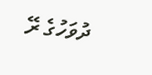ދުވަހުގެ ރޭ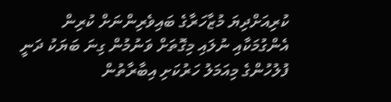ކުރިއަށްދިޔަ މުޒާހަރާގެ ބައިވެރިންނަށް ކުރިން އެންގުމަކާއި ނުލައި މިގޮތަށް ވަނުމުން ގިނަ ބަޔަކު ދަނީ ފުލުހުންގެ މިއަމަލު ހަރުކަށި އިބާރާތުން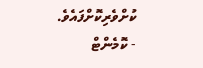ކުށްވެރިކޮށްފައެވެ.
- ކޮމެންޓް